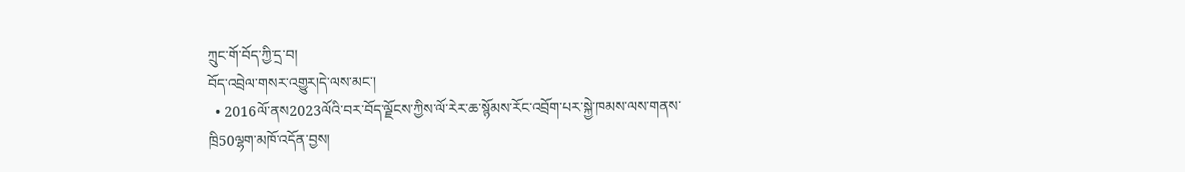ཀྲུང་གོ་བོད་ཀྱི་དྲ་བ།
བོད་འབྲེལ་གསར་འགྱུར།དེ་ལས་མང་།
  • 2016ལོ་ནས2023ལོའི་བར་བོད་ལྗོངས་ཀྱིས་ལོ་རེར་ཆ་སྙོམས་རོང་འབྲོག་པར་སྐྱེ་ཁམས་ལས་གནས་ཁྲི50ལྷག་མཁོ་འདོན་བྱས།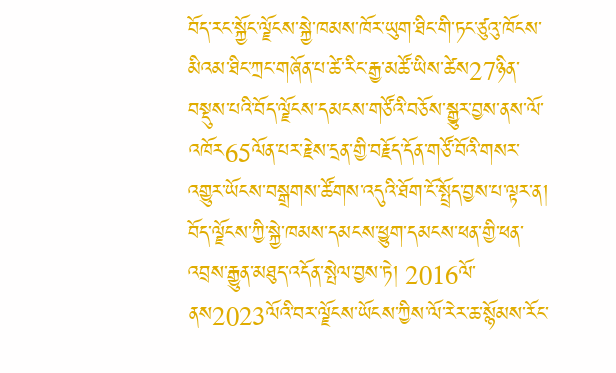བོད་རང་སྐྱོང་ལྗོངས་སྐྱེ་ཁམས་ཁོར་ཡུག་ཐིང་གི་ཏང་ཙུའུ་ཁོངས་མིའམ་ཐིང་ཀྲང་གཞོན་པ་ཚེ་རིང་རྒྱ་མཚོ་ཡིས་ཚེས27ཉིན་བསྡུས་པའི་བོད་ལྗོངས་དམངས་གཙོའི་བཅོས་སྒྱུར་བྱས་ནས་ལོ་འཁོར65ལོན་པར་རྗེས་དྲན་གྱི་བརྗོད་དོན་གཙོ་བོའི་གསར་འགྱུར་ཡོངས་བསྒྲགས་ཚོགས་འདུའི་ཐོག་ངོ་སྤྲོད་བྱས་པ་ལྟར་ན། བོད་ལྗོངས་ཀྱི་སྐྱེ་ཁམས་དམངས་ཕྱུག་དམངས་ཕན་གྱི་ཕན་འབྲས་རྒྱུན་མཐུད་འདོན་སྤེལ་བྱས་ཏེ། 2016ལོ་ནས2023ལོའི་བར་ལྗོངས་ཡོངས་ཀྱིས་ལོ་རེར་ཆ་སྙོམས་རོང་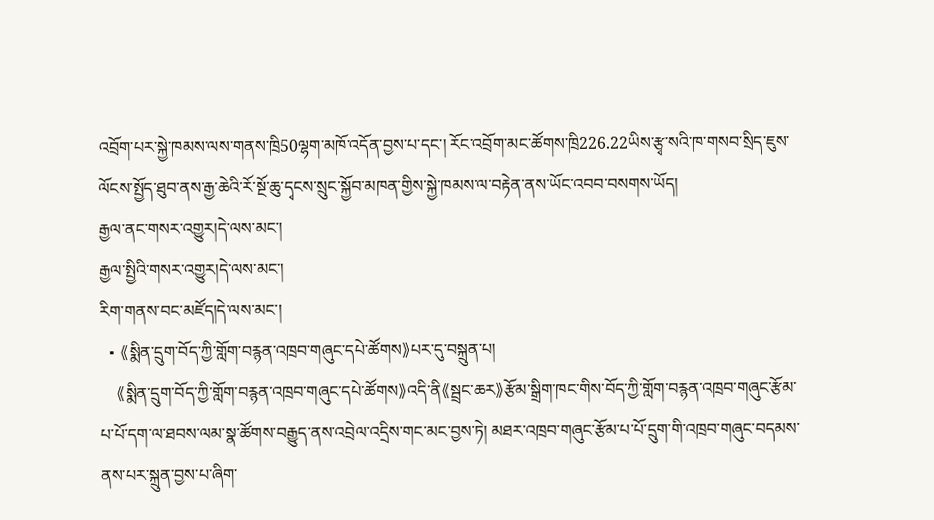འབྲོག་པར་སྐྱེ་ཁམས་ལས་གནས་ཁྲི50ལྷག་མཁོ་འདོན་བྱས་པ་དང་། རོང་འབྲོག་མང་ཚོགས་ཁྲི226.22ཡིས་རྩྭ་སའི་ཁ་གསབ་སྲིད་ཇུས་ལོངས་སྤྱོད་ཐུབ་ནས་རྒྱ་ཆེའི་རོ་སྔོ་ཆུ་དྭངས་སྲུང་སྐྱོབ་མཁན་གྱིས་སྐྱེ་ཁམས་ལ་བརྟེན་ནས་ཡོང་འབབ་བསགས་ཡོད།
རྒྱལ་ནང་གསར་འགྱུར།དེ་ལས་མང་།
རྒྱལ་སྤྱིའི་གསར་འགྱུར།དེ་ལས་མང་།
རིག་གནས་བང་མཛོད།དེ་ལས་མང་།
  • 《སྨིན་དྲུག་བོད་ཀྱི་གློག་བརྙན་འཁྲབ་གཞུང་དཔེ་ཚོགས》པར་དུ་བསྐྲུན་པ།
    《སྨིན་དྲུག་བོད་ཀྱི་གློག་བརྙན་འཁྲབ་གཞུང་དཔེ་ཚོགས》འདི་ནི《སྦྲང་ཆར》རྩོམ་སྒྲིག་ཁང་གིས་བོད་ཀྱི་གློག་བརྙན་འཁྲབ་གཞུང་རྩོམ་པ་པོ་དག་ལ་ཐབས་ལམ་སྣ་ཚོགས་བརྒྱུད་ནས་འབྲེལ་འདྲིས་གང་མང་བྱས་ཏེ། མཐར་འཁྲབ་གཞུང་རྩོམ་པ་པོ་དྲུག་གི་འཁྲབ་གཞུང་བདམས་ནས་པར་སྐྲུན་བྱས་པ་ཞིག་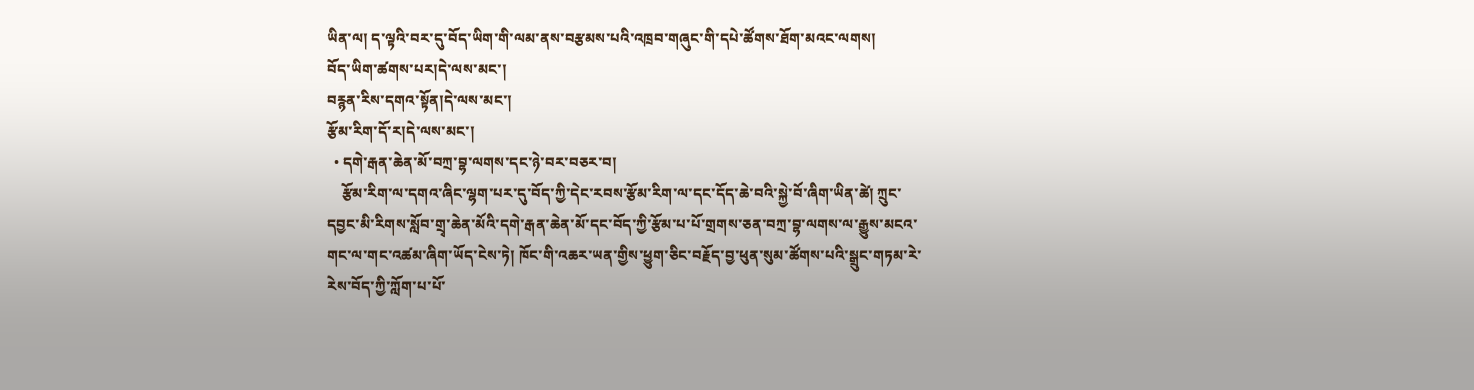ཡིན་ལ། ད་ལྟའི་བར་དུ་བོད་ཡིག་གི་ལམ་ནས་བརྩམས་པའི་འཁྲབ་གཞུང་གི་དཔེ་ཚོགས་ཐོག་མའང་ལགས།
བོད་ཡིག་ཚགས་པར།དེ་ལས་མང་།
བརྙན་རིས་དགའ་སྟོན།དེ་ལས་མང་།
རྩོམ་རིག་དོ་ར།དེ་ལས་མང་།
  • དགེ་རྒན་ཆེན་མོ་བཀྲ་བྷ་ལགས་དང་ཉེ་བར་བཅར་བ།
    རྩོམ་རིག་ལ་དགའ་ཞིང་ལྷག་པར་དུ་བོད་ཀྱི་དེང་རབས་རྩོམ་རིག་ལ་དང་དོད་ཆེ་བའི་སྐྱེ་བོ་ཞིག་ཡིན་ཚེ། ཀྲུང་དབྱང་མི་རིགས་སློབ་གྲྭ་ཆེན་མོའི་དགེ་རྒན་ཆེན་མོ་དང་བོད་ཀྱི་རྩོམ་པ་པོ་གྲགས་ཅན་བཀྲ་བྷ་ལགས་ལ་རྒྱུས་མངའ་གང་ལ་གང་འཚམ་ཞིག་ཡོད་ངེས་ཏེ། ཁོང་གི་འཆར་ཡན་གྱིས་ཕྱུག་ཅིང་བརྗོད་བྱ་ཕུན་སུམ་ཚོགས་པའི་སྒྲུང་གཏམ་རེ་རེས་བོད་ཀྱི་ཀློག་པ་པོ་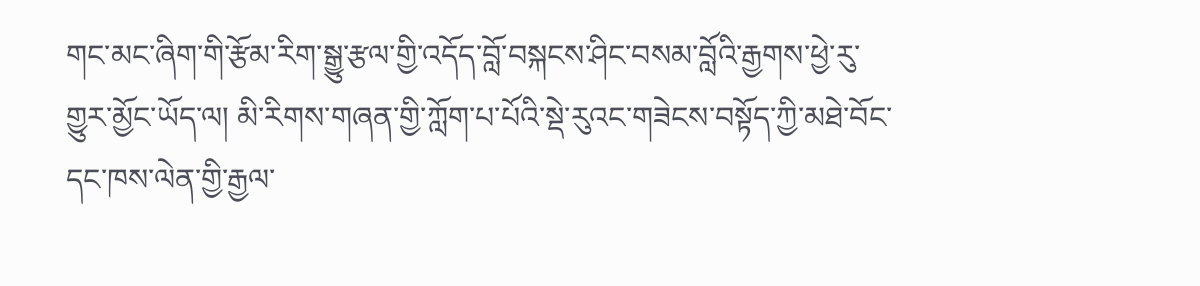གང་མང་ཞིག་གི་རྩོམ་རིག་སྒྱུ་རྩལ་གྱི་འདོད་བློ་བསྐངས་ཤིང་བསམ་བློའི་རྒྱགས་ཕྱེ་རུ་གྱུར་མྱོང་ཡོད་ལ། མི་རིགས་གཞན་གྱི་ཀློག་པ་པོའི་སྡེ་རུའང་གཟེངས་བསྟོད་ཀྱི་མཐེ་བོང་དང་ཁས་ལེན་གྱི་རྒྱལ་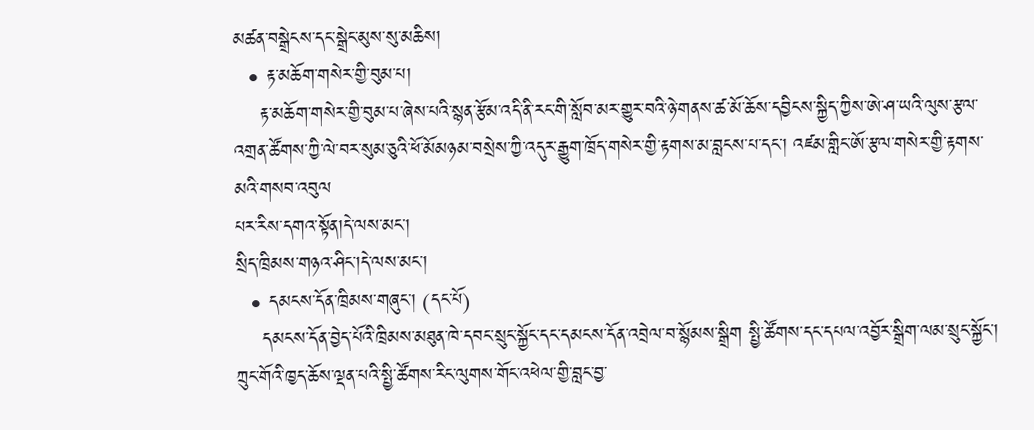མཚན་བསྒྲེངས་དང་སྒྲེང་མུས་སུ་མཆིས།
  • རྟ་མཆོག་གསེར་གྱི་བུམ་པ།
    རྟ་མཆོག་གསེར་གྱི་བུམ་པ་ཞེས་པའི་སྙན་རྩོམ་འདི་ནི་རང་གི་སློབ་མར་གྱུར་བའི་ཉེ་གནས་ཚ་མོ་ཆོས་དབྱིངས་སྐྱིད་ཀྱིས་ཨེ་ཤ་ཡའི་ལུས་རྩལ་འགྲན་ཚོགས་ཀྱི་ལེ་བར་སུམ་ཅུའི་ཕོ་མོམཉམ་བསྲེས་ཀྱི་འདུར་རྒྱུག་ཁྲོད་གསེར་གྱི་རྟགས་མ་བླངས་པ་དང་། འཛམ་གླིང་ཨོ་རྩལ་གསེར་གྱི་རྟགས་མའི་གསབ་འབུལ
པར་རིས་དགའ་སྟོན།དེ་ལས་མང་།
སྲིད་ཁྲིམས་གཉའ་ཤིང་།དེ་ལས་མང་།
  • དམངས་དོན་ཁྲིམས་གཞུང་། (དང་པོ)
    དམངས་དོན་བྱེད་པོའི་ཁྲིམས་མཐུན་ཁེ་དབང་སྲུང་སྐྱོང་དང་དམངས་དོན་འབྲེལ་བ་སྙོམས་སྒྲིག སྤྱི་ཚོགས་དང་དཔལ་འབྱོར་སྒྲིག་ལམ་སྲུང་སྐྱོང་། ཀྲུང་གོའི་ཁྱད་ཆོས་ལྡན་པའི་སྤྱི་ཚོགས་རིང་ལུགས་གོང་འཕེལ་གྱི་བླང་བྱ་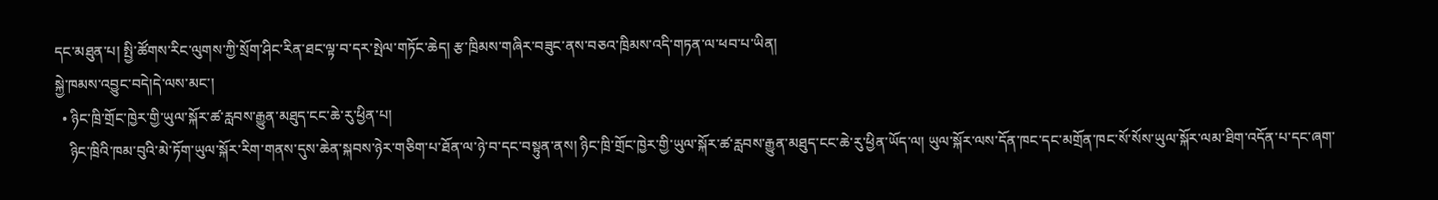དང་མཐུན་པ། སྤྱི་ཚོགས་རིང་ལུགས་ཀྱི་སྲོག་ཤིང་རིན་ཐང་ལྟ་བ་དར་སྤེལ་གཏོང་ཆེད། རྩ་ཁྲིམས་གཞིར་བཟུང་ནས་བཅའ་ཁྲིམས་འདི་གཏན་ལ་ཕབ་པ་ཡིན།
སྐྱེ་ཁམས་འབྱུང་བདེ།དེ་ལས་མང་།
  • ཉིང་ཁྲི་གྲོང་ཁྱེར་གྱི་ཡུལ་སྐོར་ཚ་རླབས་རྒྱུན་མཐུད་ངང་ཆེ་རུ་ཕྱིན་པ།
    ཉིང་ཁྲིའི་ཁམ་བུའི་མེ་ཏོག་ཡུལ་སྐོར་རིག་གནས་དུས་ཆེན་སྐབས་ཉེར་གཅིག་པ་ཐོན་ལ་ཉེ་བ་དང་བསྟུན་ནས། ཉིང་ཁྲི་གྲོང་ཁྱེར་གྱི་ཡུལ་སྐོར་ཚ་རླབས་རྒྱུན་མཐུད་ངང་ཆེ་རུ་ཕྱིན་ཡོད་ལ། ཡུལ་སྐོར་ལས་དོན་ཁང་དང་མགྲོན་ཁང་སོ་སོས་ཡུལ་སྐོར་ལམ་ཐིག་འདོན་པ་དང་ཞག་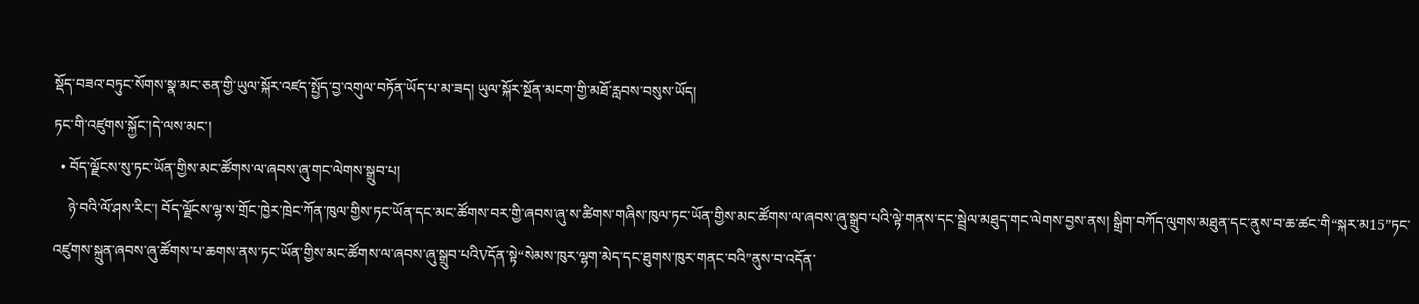སྡོད་བཟའ་བཏུང་སོགས་སྣ་མང་ཅན་གྱི་ཡུལ་སྐོར་འཛད་སྤྱོད་བྱ་འགུལ་བཏོན་ཡོད་པ་མ་ཟད། ཡུལ་སྐོར་སྔོན་མངག་གྱི་མཐོ་རླབས་བསུས་ཡོད།
ཏང་གི་འཛུགས་སྐྱོང་།དེ་ལས་མང་།
  • བོད་ལྗོངས་སུ་ཏང་ཡོན་གྱིས་མང་ཚོགས་ལ་ཞབས་ཞུ་གང་ལེགས་སྒྲུབ་པ།
    ཉེ་བའི་ལོ་ཤས་རིང་། བོད་ལྗོངས་ལྷ་ས་གྲོང་ཁྱེར་ཁྲེང་ཀོན་ཁུལ་གྱིས་ཏང་ཡོན་དང་མང་ཚོགས་བར་གྱི་ཞབས་ཞུ་ས་ཚིགས་གཞིས་ཁུལ་ཏང་ཡོན་གྱིས་མང་ཚོགས་ལ་ཞབས་ཞུ་སྒྲུབ་པའི་ལྟེ་གནས་དང་སྦྲེལ་མཐུད་གང་ལེགས་བྱས་ནས། སྒྲིག་བཀོད་ལུགས་མཐུན་དང་ནུས་བ་ཆ་ཚང་གི“སྐར་མ15”ཏང་འཛུགས་སྐྲུན་ཞབས་ཞུ་ཚོགས་པ་ཆགས་ནས་ཏང་ཡོན་གྱིས་མང་ཚོགས་ལ་ཞབས་ཞུ་སྒྲུབ་པའིVདོན་སྟེ“སེམས་ཁུར་ལྷག་མེད་དང་ཐུགས་ཁུར་གནང་བའི”ནུས་བ་འདོན་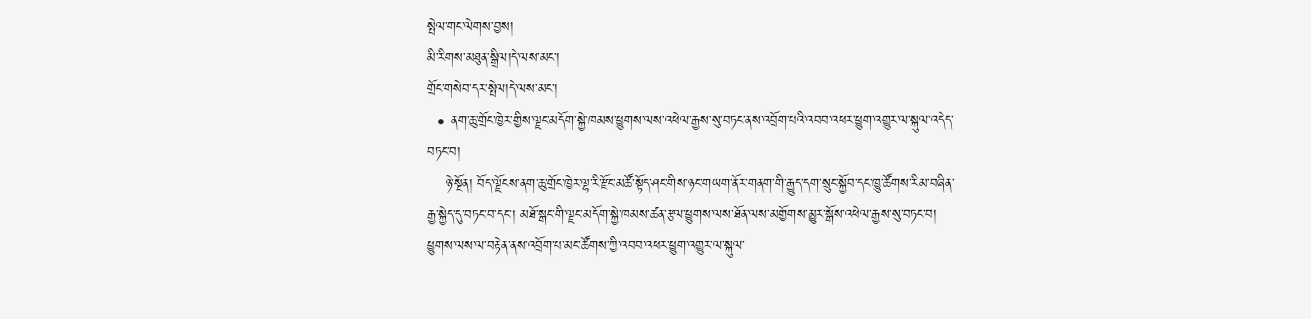སྤེལ་གང་ལེགས་བྱས།
མི་རིགས་མཐུན་སྒྲིལ།དེ་ལས་མང་།
གྲོང་གསེབ་དར་སྤེལ།དེ་ལས་མང་།
  • ནག་ཆུ་གྲོང་ཁྱེར་གྱིས་ལྗང་མདོག་སྐྱེ་ཁམས་ཕྱུགས་ལས་འཕེལ་རྒྱས་སུ་བཏང་ནས་འབྲོག་པའི་འབབ་འཕར་ཕྱུག་འགྱུར་ལ་སྐུལ་འདེད་བཏང་བ།
    ཉེ་སྔོན། བོད་ལྗོངས་ནག་ཆུ་གྲོང་ཁྱེར་ལྷ་རི་རྫོང་མཚོ་སྟོད་ཤང་གིས་ཉང་གཡག་ནོར་གནག་གི་རྒྱུད་དག་སྲུང་སྐྱོབ་དང་ཁྱུ་ཚོགས་རིམ་བཞིན་རྒྱ་སྐྱེད་དུ་བཏང་བ་དང་། མཐོ་སྒང་གི་ལྗང་མདོག་སྐྱེ་ཁམས་ཚན་རྩལ་ཕྱུགས་ལས་ཐོན་ལས་མགྱོགས་མྱུར་སྒོས་འཕེལ་རྒྱས་སུ་བཏང་བ། ཕྱུགས་ལས་ལ་བརྟེན་ནས་འབྲོག་པ་མང་ཚོགས་ཀྱི་འབབ་འཕར་ཕྱུག་འགྱུར་ལ་སྐུལ་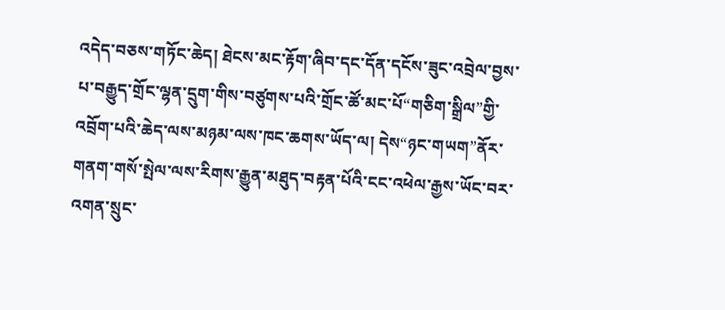འདེད་བཅས་གཏོང་ཆེད། ཐེངས་མང་རྟོག་ཞིབ་དང་དོན་དངོས་ཟུང་འབྲེལ་བྱས་པ་བརྒྱུད་གྲོང་ལྷན་དྲུག་གིས་བཙུགས་པའི་གྲོང་ཚོ་མང་པོ“གཅིག་སྒྲིལ”གྱི་འབྲོག་པའི་ཆེད་ལས་མཉམ་ལས་ཁང་ཆགས་ཡོད་ལ། དེས“ཉང་གཡག”ནོར་གནག་གསོ་སྤེལ་ལས་རིགས་རྒྱུན་མཐུད་བརྟན་པོའི་ངང་འཕེལ་རྒྱས་ཡོང་བར་འགན་སྲུང་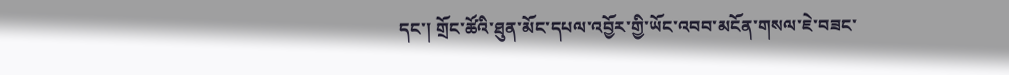དང་། གྲོང་ཚོའི་ཐུན་མོང་དཔལ་འབྱོར་གྱི་ཡོང་འབབ་མངོན་གསལ་ཇེ་བཟང་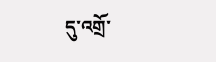དུ་འགྲོ་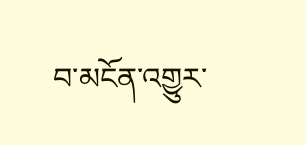བ་མངོན་འགྱུར་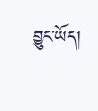བྱུང་ཡོད།